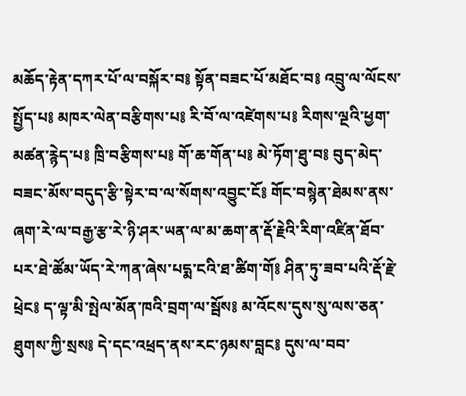མཆོད་རྟེན་དཀར་པོ་ལ་བསྐོར་བ༔ སྟོན་བཟང་པོ་མཐོང་བ༔ འབྲུ་ལ་ལོངས་སྤྱོད་པ༔ མཁར་ལེན་བརྩིགས་པ༔ རི་བོ་ལ་འཛེགས་པ༔ རིགས་ལྔའི་ཕྱག་མཚན་རྙེད་པ༔ ཁྲི་བརྩིགས་པ༔ གོ་ཆ་གོན་པ༔ མེ་ཏོག་ཐུ་བ༔ བུད་མེད་བཟང་མོས་བདུད་རྩི་སྟེར་བ་ལ་སོགས་འབྱུང་ངོ༔ གོང་བསྙེན་ཐེམས་ནས་ཞག་རེ་ལ་བརྒྱ་རྩ་རེ་ཉི་ཤར་ཡན་ལ་མ་ཆག་ན་རྡོ་རྗེའི་རིག་འཛིན་ཐོབ་པར་ཐེ་ཚོམ་ཡོད་རེ་ཀན་ཞེས་པདྨ་ངའི་ཐ་ཚིག་གོ༔ ཤིན་ཏུ་ཟབ་པའི་རྡོ་རྗེ་ཕྲེང༔ ད་ལྟ་མི་སྤེལ་མོན་ཁའི་བྲག་ལ་སྦོས༔ མ་འོངས་དུས་སུ་ལས་ཅན་ཐུགས་ཀྱི་སྲས༔ དེ་དང་འཕྲད་ནས་རང་ཉམས་བླང༔ དུས་ལ་བབ་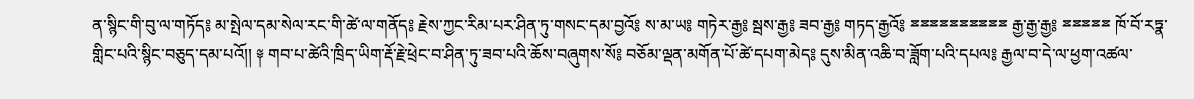ན་སྙིང་གི་བུ་ལ་གཏོད༔ མ་སྤེལ་དམ་སེལ་རང་གི་ཚེ་ལ་གནོད༔ རྗེས་ཀྱང་རིམ་པར་ཤིན་ཏུ་གསང་དམ་བྱའོ༔ ས་མ་ཡ༔ གཏེར་རྒྱ༔ སྦས་རྒྱ༔ ཟབ་རྒྱ༔ གཏད་རྒྱའོ༔ ྈྈྈྈྈྈྈྈྈྈ རྒྱ་རྒྱ་རྒྱ༔ ྈྈྈྈྈ ཁོ་བོ་རཏྣ་གླིང་པའི་སྙིང་བཅུད་དམ་པའོ།། ༈ གབ་པ་ཚེའི་ཁྲིད་ཡིག་རྡོ་རྗེ་ཕྲེང་བ་ཤིན་ཏུ་ཟབ་པའི་ཆོས་བཞུགས་སོ༔ བཅོམ་ལྡན་མགོན་པོ་ཚེ་དཔག་མེད༔ དུས་མིན་འཆི་བ་ཟློག་པའི་དཔལ༔ རྒྱལ་བ་དེ་ལ་ཕྱག་འཚལ་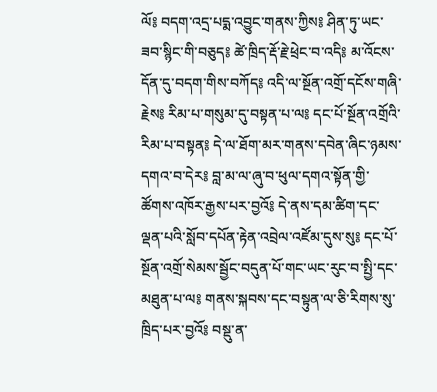ལོ༔ བདག་འདྲ་པདྨ་འབྱུང་གནས་ཀྱིས༔ ཤིན་ཏུ་ཡང་ཟབ་སྙིང་གི་བཅུད༔ ཚེ་ཁྲིད་རྡོ་རྗེ་ཕྲེང་བ་འདི༔ མ་འོངས་དོན་དུ་བདག་གིས་བཀོད༔ འདི་ལ་སྔོན་འགྲོ་དངོས་གཞི་རྗེས༔ རིམ་པ་གསུམ་དུ་བསྟན་པ་ལ༔ དང་པོ་སྔོན་འགྲོའི་རིམ་པ་བསྟན༔ དེ་ལ་ཐོག་མར་གནས་དབེན་ཞིང་ཉམས་དགའ་བ་དེར༔ བླ་མ་ལ་ཞུ་བ་ཕུལ་དགའ་སྟོན་གྱི་ཚོགས་འཁོར་རྒྱས་པར་བྱའོ༔ དེ་ནས་དམ་ཚིག་དང་ལྡན་པའི་སློབ་དཔོན་རྟེན་འབྲེལ་འཛོམ་དུས་སུ༔ དང་པོ་སྔོན་འགྲོ་སེམས་སྦྱོང་བདུན་པོ་གང་ཡང་རུང་བ་སྤྱི་དང་མཐུན་པ་ལ༔ གནས་སྐབས་དང་བསྟུན་ལ་ཅི་རིགས་སུ་ཁྲིད་པར་བྱའོ༔ བསྡུ་ན་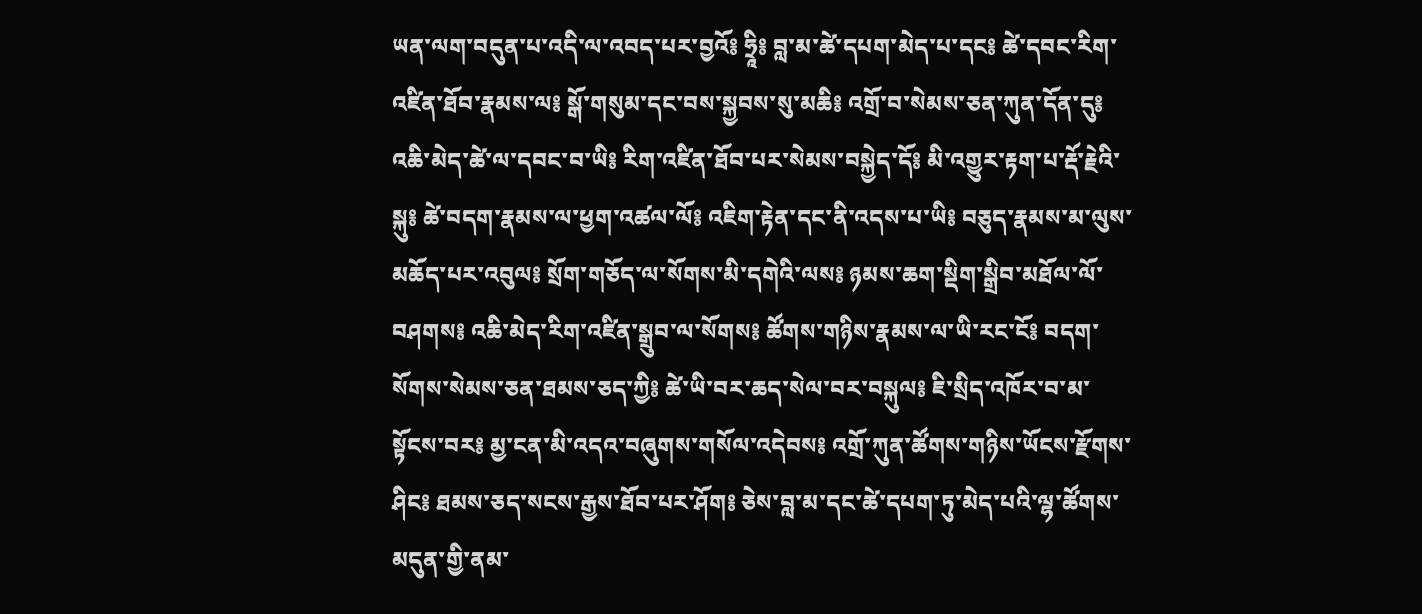ཡན་ལག་བདུན་པ་འདི་ལ་འབད་པར་བྱའོ༔ ཧྲཱི༔ བླ་མ་ཚེ་དཔག་མེད་པ་དང༔ ཚེ་དབང་རིག་འཛིན་ཐོབ་རྣམས་ལ༔ སྒོ་གསུམ་དང་བས་སྐྱབས་སུ་མཆི༔ འགྲོ་བ་སེམས་ཅན་ཀུན་དོན་དུ༔ འཆི་མེད་ཚེ་ལ་དབང་བ་ཡི༔ རིག་འཛིན་ཐོབ་པར་སེམས་བསྐྱེད་དོ༔ མི་འགྱུར་རྟག་པ་རྡོ་རྗེའི་སྐུ༔ ཚེ་བདག་རྣམས་ལ་ཕྱག་འཚལ་ལོ༔ འཇིག་རྟེན་དང་ནི་འདས་པ་ཡི༔ བཅུད་རྣམས་མ་ལུས་མཆོད་པར་འབུལ༔ སྲོག་གཅོད་ལ་སོགས་མི་དགེའི་ལས༔ ཉམས་ཆག་སྡིག་སྒྲིབ་མཐོལ་ལོ་བཤགས༔ འཆི་མེད་རིག་འཛིན་སྒྲུབ་ལ་སོགས༔ ཚོགས་གཉིས་རྣམས་ལ་ཡི་རང་ངོ༔ བདག་སོགས་སེམས་ཅན་ཐམས་ཅད་ཀྱི༔ ཚེ་ཡི་བར་ཆད་སེལ་བར་བསྐུལ༔ ཇི་སྲིད་འཁོར་བ་མ་སྟོངས་བར༔ མྱ་ངན་མི་འདའ་བཞུགས་གསོལ་འདེབས༔ འགྲོ་ཀུན་ཚོགས་གཉིས་ཡོངས་རྫོགས་ཤིང༔ ཐམས་ཅད་སངས་རྒྱས་ཐོབ་པར་ཤོག༔ ཅེས་བླ་མ་དང་ཚེ་དཔག་ཏུ་མེད་པའི་ལྷ་ཚོགས་མདུན་གྱི་ནམ་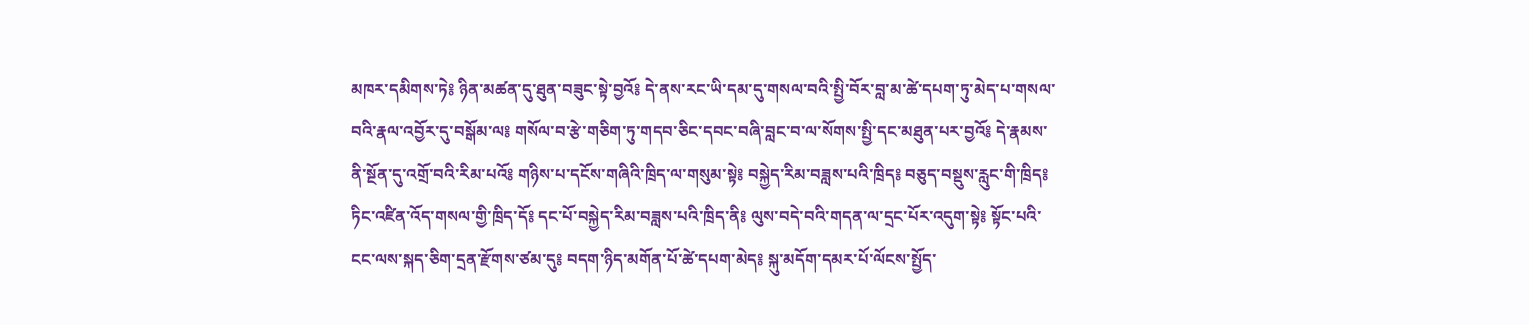མཁར་དམིགས་ཏེ༔ ཉིན་མཚན་དུ་ཐུན་བཟུང་སྟེ་བྱའོ༔ དེ་ནས་རང་ཡི་དམ་དུ་གསལ་བའི་སྤྱི་བོར་བླ་མ་ཚེ་དཔག་ཏུ་མེད་པ་གསལ་བའི་རྣལ་འབྱོར་དུ་བསྒོམ་ལ༔ གསོལ་བ་རྩེ་གཅིག་ཏུ་གདབ་ཅིང་དབང་བཞི་བླང་བ་ལ་སོགས་སྤྱི་དང་མཐུན་པར་བྱའོ༔ དེ་རྣམས་ནི་སྔོན་དུ་འགྲོ་བའི་རིམ་པའོ༔ གཉིས་པ་དངོས་གཞིའི་ཁྲིད་ལ་གསུམ་སྟེ༔ བསྐྱེད་རིམ་བཟླས་པའི་ཁྲིད༔ བཅུད་བསྡུས་རླུང་གི་ཁྲིད༔ ཏིང་འཛིན་འོད་གསལ་གྱི་ཁྲིད་དོ༔ དང་པོ་བསྐྱེད་རིམ་བཟླས་པའི་ཁྲིད་ནི༔ ལུས་བདེ་བའི་གདན་ལ་དྲང་པོར་འདུག་སྟེ༔ སྟོང་པའི་ངང་ལས་སྐད་ཅིག་དྲན་རྫོགས་ཙམ་དུ༔ བདག་ཉིད་མགོན་པོ་ཚེ་དཔག་མེད༔ སྐུ་མདོག་དམར་པོ་ལོངས་སྤྱོད་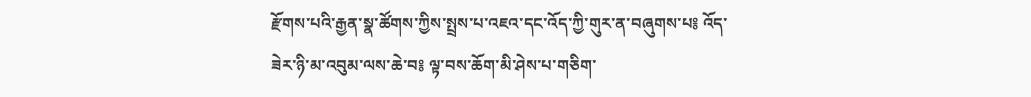རྫོགས་པའི་རྒྱན་སྣ་ཚོགས་ཀྱིས་སྤྲས་པ་འཇའ་དང་འོད་ཀྱི་གུར་ན་བཞུགས་པ༔ འོད་ཟེར་ཉི་མ་འབུམ་ལས་ཆེ་བ༔ ལྟ་བས་ཆོག་མི་ཤེས་པ་གཅིག་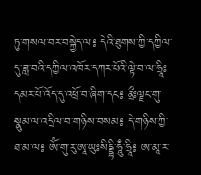ཏུ་གསལ་བར་བསྐྱེད་ལ༔ དེའི་ཐུགས་ཀྱི་དཀྱིལ་དུ་ཟླ་བའི་དཀྱིལ་འཁོར་དཀར་པོའི་ལྟེ་བ་ལ་ཧྲཱིཿདམར་པོ་འོད་དུ་འཕྲོ་བ་ཞིག་དང༔ ནྲྀཿལྗང་གུ་སྣུམ་ལ་འདྲིལ་བ་གཉིས་བསམ༔ དེ་གཉིས་ཀྱི་ཐ་མ་ལ༔ ཨོཾ་གུ་རུ་ཨཱ་ཡུཿསིདྡྷི་ཧཱུྃ་ཧྲཱི༔ ཨ་མཱ་ར་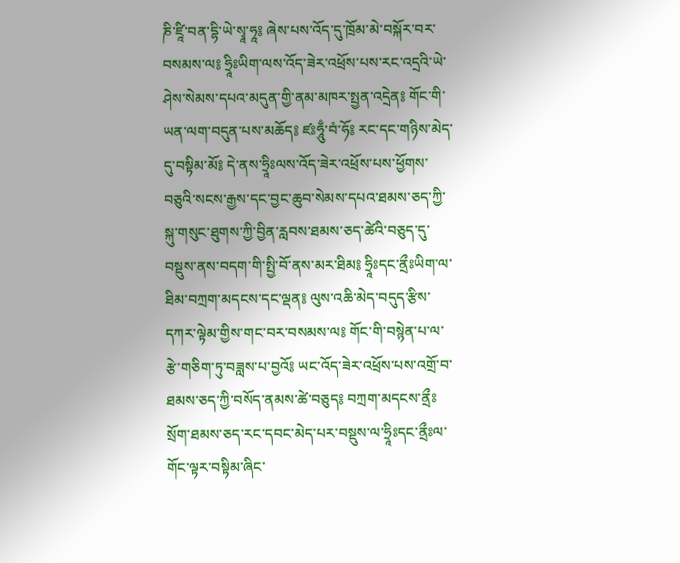ཎི་ཛཱི་བན་དྷི་ཡེ་སྭཱ་ཧཱ༔ ཞེས་པས་འོད་དུ་ཁྲོམ་མེ་བསྐོར་བར་བསམས་ལ༔ ཧྲཱིཿཡིག་ལས་འོད་ཟེར་འཕྲོས་པས་རང་འདྲའི་ཡེ་ཤེས་སེམས་དཔའ་མདུན་གྱི་ནམ་མཁར་སྤྱན་འདྲེན༔ གོང་གི་ཡན་ལག་བདུན་པས་མཆོད༔ ཛཿཧཱུྃ་བཾ་ཧོ༔ རང་དང་གཉིས་མེད་དུ་བསྟིམ་མོ༔ དེ་ནས་ཧྲཱིཿལས་འོད་ཟེར་འཕྲོས་པས་ཕྱོགས་བཅུའི་སངས་རྒྱས་དང་བྱང་ཆུབ་སེམས་དཔའ་ཐམས་ཅད་ཀྱི་སྐུ་གསུང་ཐུགས་ཀྱི་བྱིན་རླབས་ཐམས་ཅད་ཚེའི་བཅུད་དུ་བསྡུས་ནས་བདག་གི་སྤྱི་བོ་ནས་མར་ཐིམ༔ ཧྲཱིཿདང་ནྲྀཿཡིག་ལ་ཐིམ་བཀྲག་མདངས་དང་ལྡན༔ ལུས་འཆི་མེད་བདུད་རྩིས་དཀར་ལྟེམ་གྱིས་གང་བར་བསམས་ལ༔ གོང་གི་བསྙེན་པ་ལ་རྩེ་གཅིག་ཏུ་བཟླས་པ་བྱའོ༔ ཡང་འོད་ཟེར་འཕྲོས་པས་འགྲོ་བ་ཐམས་ཅད་ཀྱི་བསོད་ནམས་ཚེ་བཅུད༔ བཀྲག་མདངས་ནྲྀཿསྲོག་ཐམས་ཅད་རང་དབང་མེད་པར་བསྡུས་ལ་ཧྲཱིཿདང་ནྲྀཿལ་གོང་ལྟར་བསྟིམ་ཞིང་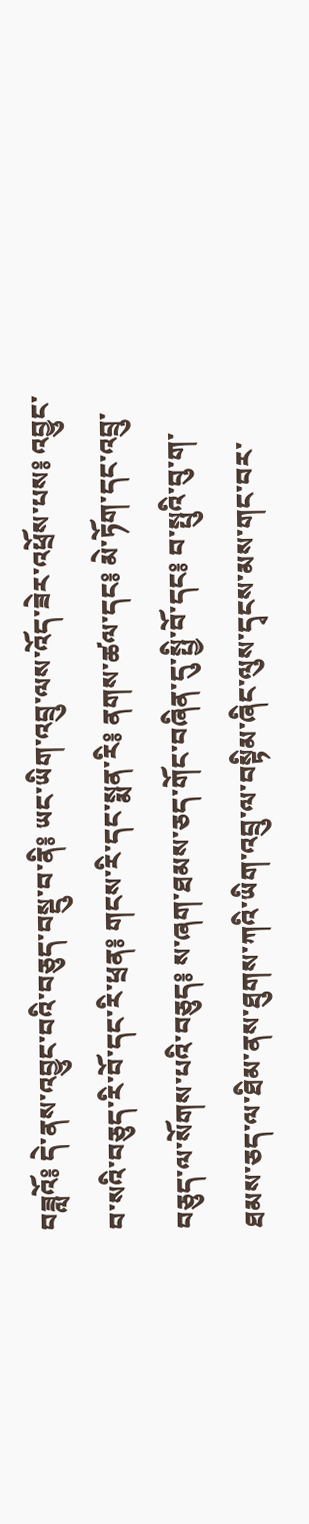བཟླའོ༔ དེ་ནས་འབྱུང་བའི་བཅུད་བསྡུ་བ་ནི༔ ཡང་ཡིག་འབྲུ་ལས་འོད་ཟེར་འཕྲོས་པས༔ འབྱུང་བ་སའི་བཅུད་རི་བོ་དང་རི་ཕྲན༔ གངས་རི་དང་སྨན་རི༔ ནགས་ཚལ་དང༔ མེ་ཏོག་དང་འབྲུ་བཅུད་ལ་སོགས་པའི་བཅུད༔ ས་ཞག་ཐམས་ཅད་གོང་བཞིན་དུ་སྤྱི་བོ་དང༔ བ་སྤུའི་བུ་ག་ཐམས་ཅད་ལ་ཐིམ་ནས་ཐུགས་ཀའི་ཡིག་འབྲུ་ལ་བསྟིམ་ཞིང་ལུས་དྭངས་མས་གང་བར་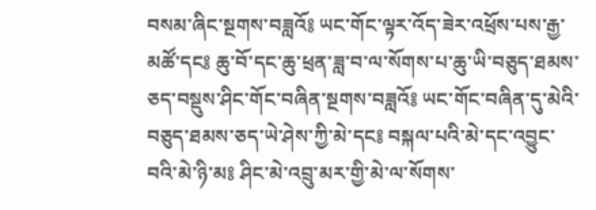བསམ་ཞིང་སྔགས་བཟླའོ༔ ཡང་གོང་ལྟར་འོད་ཟེར་འཕྲོས་པས་རྒྱ་མཚོ་དང༔ ཆུ་བོ་དང་ཆུ་ཕྲན་ཟླ་བ་ལ་སོགས་པ་ཆུ་ཡི་བཅུད་ཐམས་ཅད་བསྡུས་ཤིང་གོང་བཞིན་སྔགས་བཟླའོ༔ ཡང་གོང་བཞིན་དུ་མེའི་བཅུད་ཐམས་ཅད་ཡེ་ཤེས་ཀྱི་མེ་དང༔ བསྐལ་པའི་མེ་དང་འབྱུང་བའི་མེ་ཉི་མ༔ ཤིང་མེ་འབྲུ་མར་གྱི་མེ་ལ་སོགས་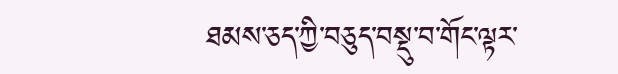ཐམས་ཅད་ཀྱི་བཅུད་བསྡུ་བ་གོང་ལྟར་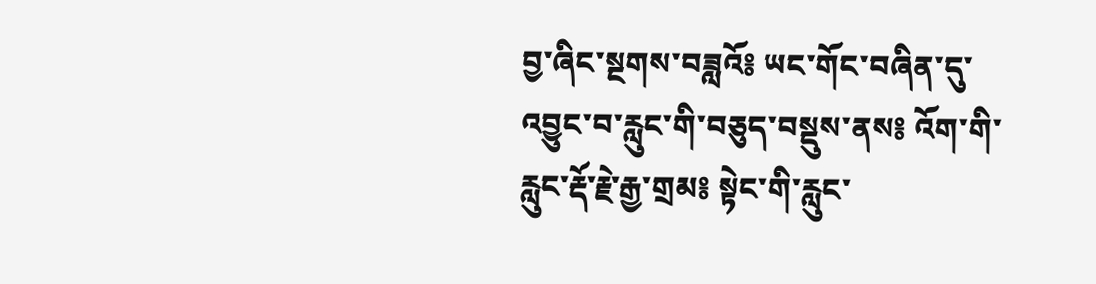བྱ་ཞིང་སྔགས་བཟླའོ༔ ཡང་གོང་བཞིན་དུ་འབྱུང་བ་རླུང་གི་བཅུད་བསྡུས་ནས༔ འོག་གི་རླུང་རྡོ་རྗེ་རྒྱ་གྲམ༔ སྟེང་གི་རླུང་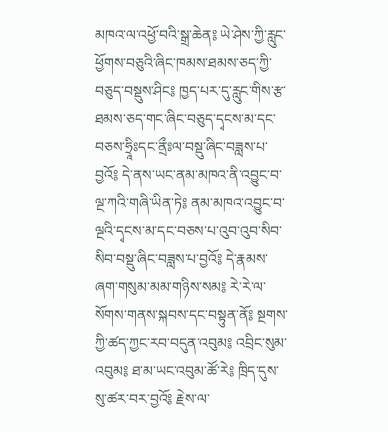མཁའ་ལ་འཕྱོ་བའི་སྒྲ་ཆེན༔ ཡེ་ཤེས་ཀྱི་རླུང་ཕྱོགས་བཅུའི་ཞིང་ཁམས་ཐམས་ཅད་ཀྱི་བཅུད་བསྡུས་ཤིང༔ ཁྱད་པར་དུ་རླུང་གིས་རྩ་ཐམས་ཅད་གང་ཞིང་བཅུད་དྭངས་མ་དང་བཅས་ཧྲཱིཿདང་ནྲྀཿལ་བསྡུ་ཞིང་བཟླས་པ་བྱའོ༔ དེ་ནས་ཡང་ནམ་མཁའ་ནི་འབྱུང་བ་ལྔ་ཀའི་གཞི་ཡིན་ཏེ༔ ནམ་མཁའ་འབྱུང་བ་ལྔའི་དྭངས་མ་དང་བཅས་པ་འུབ་འུབ་སིབ་སིབ་བསྡུ་ཞིང་བཟླས་པ་བྱའོ༔ དེ་རྣམས་ཞག་གསུམ་མམ་གཉིས་སམ༔ རེ་རེ་ལ་སོགས་གནས་སྐབས་དང་བསྟུན་ནོ༔ སྔགས་ཀྱི་ཚད་ཀྱང་རབ་བདུན་འབུམ༔ འབྲིང་སུམ་འབུམ༔ ཐ་མ་ཡང་འབུམ་ཚོ་རེ༔ ཁྲིད་དུས་སུ་ཚར་བར་བྱའོ༔ རྗེས་ལ་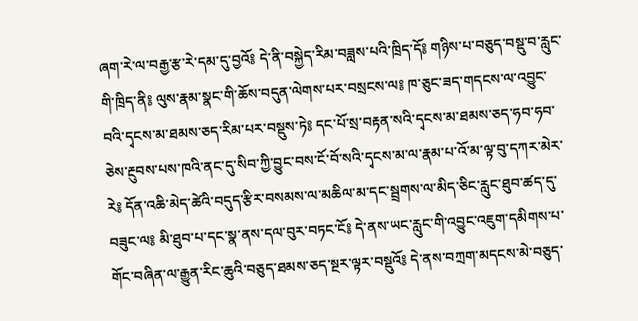ཞག་རེ་ལ་བརྒྱ་རྩ་རེ་དམ་དུ་བྱའོ༔ དེ་ནི་བསྐྱེད་རིམ་བཟླས་པའི་ཁྲིད་དོ༔ གཉིས་པ་བཅུད་བསྡུ་བ་རླུང་གི་ཁྲིད་ནི༔ ལུས་རྣམ་སྣང་གི་ཆོས་བདུན་ལེགས་པར་བསྲངས་ལ༔ ཁ་ཅུང་ཟད་གདངས་ལ་འབྱུང་བའི་དྭངས་མ་ཐམས་ཅད་རིམ་པར་བསྡུས་ཏེ༔ དང་པོ་སྲ་བརྟན་སའི་དྭངས་མ་ཐམས་ཅད་ཧབ་ཧབ་ཅེས་རྔུབས་པས་ཁའི་ནང་དུ་སིབ་ཀྱི་བྱུང་བས་ངོ་བོ་སའི་དྭངས་མ་ལ་རྣམ་པ་འོ་མ་ལྟ་བུ་དཀར་མེར་རེ༔ དོན་འཆི་མེད་ཚེའི་བདུད་རྩིར་བསམས་ལ་མཆིལ་མ་དང་སྦྲགས་ལ་མིད་ཅིང་རླུང་ཐུབ་ཚད་དུ་བཟུང་ལ༔ མི་ཐུབ་པ་དང་སྣ་ནས་དལ་བུར་བཏང་ངོ༔ དེ་ནས་ཡང་རླུང་གི་འབྱུང་འཇུག་དམིགས་པ་གོང་བཞིན་ལ་རྒྱུན་རིང་ཆུའི་བཅུད་ཐམས་ཅད་སྔར་ལྟར་བསྡུའོ༔ དེ་ནས་བཀྲག་མདངས་མེ་བཅུད་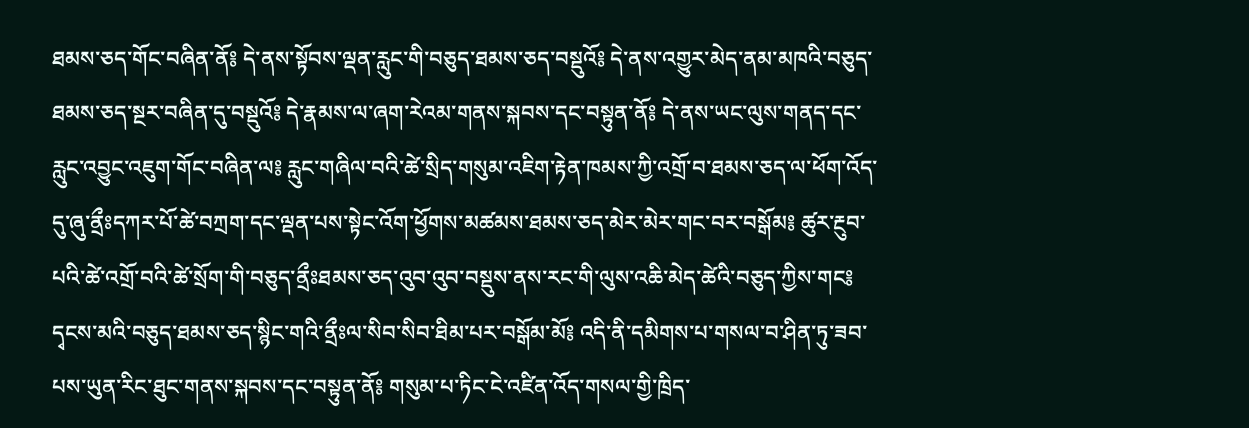ཐམས་ཅད་གོང་བཞིན་ནོ༔ དེ་ནས་སྟོབས་ལྡན་རླུང་གི་བཅུད་ཐམས་ཅད་བསྡུའོ༔ དེ་ནས་འགྱུར་མེད་ནམ་མཁའི་བཅུད་ཐམས་ཅད་སྔར་བཞིན་དུ་བསྡུའོ༔ དེ་རྣམས་ལ་ཞག་རེའམ་གནས་སྐབས་དང་བསྟུན་ནོ༔ དེ་ནས་ཡང་ལུས་གནད་དང་རླུང་འབྱུང་འཇུག་གོང་བཞིན་ལ༔ རླུང་གཞིལ་བའི་ཚེ་སྲིད་གསུམ་འཇིག་རྟེན་ཁམས་ཀྱི་འགྲོ་བ་ཐམས་ཅད་ལ་ཕོག་འོད་དུ་ཞུ་ནྲྀཿདཀར་པོ་ཚེ་བཀྲག་དང་ལྡན་པས་སྟེང་འོག་ཕྱོགས་མཚམས་ཐམས་ཅད་མེར་མེར་གང་བར་བསྒོམ༔ ཚུར་རྔུབ་པའི་ཚེ་འགྲོ་བའི་ཚེ་སྲོག་གི་བཅུད་ནྲྀཿཐམས་ཅད་འུབ་འུབ་བསྡུས་ནས་རང་གི་ལུས་འཆི་མེད་ཚེའི་བཅུད་ཀྱིས་གང༔ དྭངས་མའི་བཅུད་ཐམས་ཅད་སྙིང་གའི་ནྲྀཿལ་སིབ་སིབ་ཐིམ་པར་བསྒོམ་མོ༔ འདི་ནི་དམིགས་པ་གསལ་བ་ཤིན་ཏུ་ཟབ་པས་ཡུན་རིང་ཐུང་གནས་སྐབས་དང་བསྟུན་ནོ༔ གསུམ་པ་ཏིང་ངེ་འཛིན་འོད་གསལ་གྱི་ཁྲིད་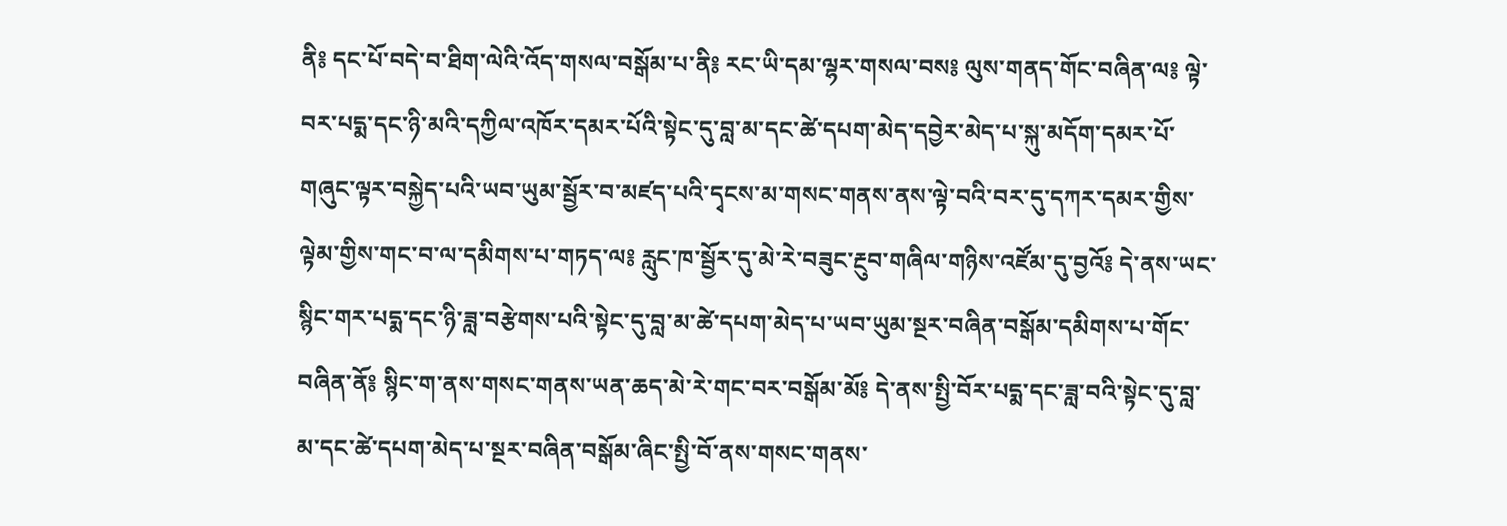ནི༔ དང་པོ་བདེ་བ་ཐིག་ལེའི་འོད་གསལ་བསྒོམ་པ་ནི༔ རང་ཡི་དམ་ལྷར་གསལ་བས༔ ལུས་གནད་གོང་བཞིན་ལ༔ ལྟེ་བར་པདྨ་དང་ཉི་མའི་དཀྱིལ་འཁོར་དམར་པོའི་སྟེང་དུ་བླ་མ་དང་ཚེ་དཔག་མེད་དབྱེར་མེད་པ་སྐུ་མདོག་དམར་པོ་གཞུང་ལྟར་བསྐྱེད་པའི་ཡབ་ཡུམ་སྦྱོར་བ་མཛད་པའི་དྭངས་མ་གསང་གནས་ནས་ལྟེ་བའི་བར་དུ་དཀར་དམར་གྱིས་ལྟེམ་གྱིས་གང་བ་ལ་དམིགས་པ་གཏད་ལ༔ རླུང་ཁ་སྦྱོར་དུ་མེ་རེ་བཟུང་རྔུབ་གཞིལ་གཉིས་འཛོམ་དུ་བྱའོ༔ དེ་ནས་ཡང་སྙིང་གར་པདྨ་དང་ཉི་ཟླ་བརྩེགས་པའི་སྟེང་དུ་བླ་མ་ཚེ་དཔག་མེད་པ་ཡབ་ཡུམ་སྔར་བཞིན་བསྒོམ་དམིགས་པ་གོང་བཞིན་ནོ༔ སྙིང་ག་ནས་གསང་གནས་ཡན་ཆད་མེ་རེ་གང་བར་བསྒོམ་མོ༔ དེ་ནས་སྤྱི་བོར་པདྨ་དང་ཟླ་བའི་སྟེང་དུ་བླ་མ་དང་ཚེ་དཔག་མེད་པ་སྔར་བཞིན་བསྒོམ་ཞིང་སྤྱི་བོ་ནས་གསང་གནས་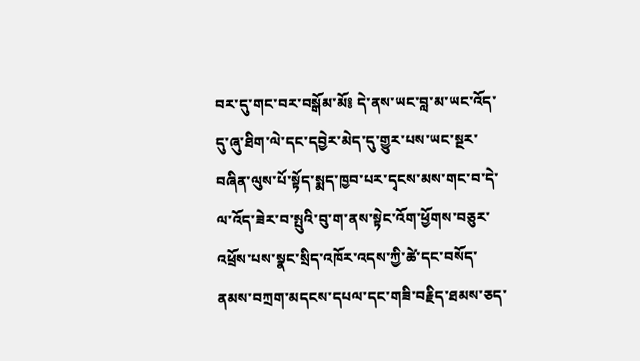བར་དུ་གང་བར་བསྒོམ་མོ༔ དེ་ནས་ཡང་བླ་མ་ཡང་འོད་དུ་ཞུ་ཐིག་ལེ་དང་དབྱེར་མེད་དུ་གྱུར་པས་ཡང་སྔར་བཞིན་ལུས་པོ་སྟོད་སྨད་ཁྱབ་པར་དྭངས་མས་གང་བ་དེ་ལ་འོད་ཟེར་བ་སྤུའི་བུ་ག་ནས་སྟེང་འོག་ཕྱོགས་བཅུར་འཕྲོས་པས་སྣང་སྲིད་འཁོར་འདས་ཀྱི་ཚེ་དང་བསོད་ནམས་བཀྲག་མདངས་དཔལ་དང་གཟི་བརྗིད་ཐམས་ཅད་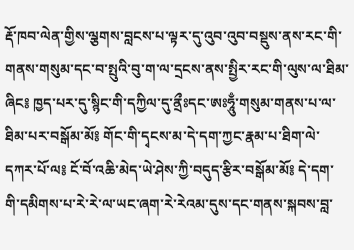རྡོ་ཁབ་ལེན་གྱིས་ལྕགས་བླངས་པ་ལྟར་དུ་འུབ་འུབ་བསྡུས་ནས་རང་གི་གནས་གསུམ་དང་བ་སྤུའི་བུ་ག་ལ་དྲངས་ནས་སྤྱིར་རང་གི་ལུས་ལ་ཐིམ་ཞིང༔ ཁྱད་པར་དུ་སྙིང་གི་དཀྱིལ་དུ་ནྲྀཿདང་ཨཿཧཱུྃ་གསུམ་གནས་པ་ལ་ཐིམ་པར་བསྒོམ་མོ༔ གོང་གི་དྭངས་མ་དེ་དག་ཀྱང་རྣམ་པ་ཐིག་ལེ་དཀར་པོ་ལ༔ ངོ་བོ་འཆི་མེད་ཡེ་ཤེས་ཀྱི་བདུད་རྩིར་བསྒོམ་མོ༔ དེ་དག་གི་དམིགས་པ་རེ་རེ་ལ་ཡང་ཞག་རེ་རེའམ་དུས་དང་གནས་སྐབས་བླ་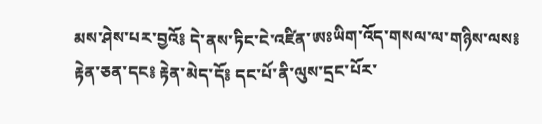མས་ཤེས་པར་བྱའོ༔ དེ་ནས་ཏིང་ངེ་འཛིན་ཨཿཡིག་འོད་གསལ་ལ་གཉིས་ལས༔ རྟེན་ཅན་དང༔ རྟེན་མེད་དོ༔ དང་པོ་ནི་ལུས་དྲང་པོར་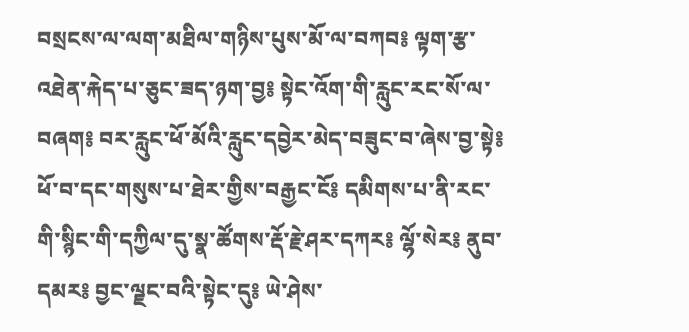བསྲངས་ལ་ལག་མཐིལ་གཉིས་པུས་མོ་ལ་བཀབ༔ ལྟག་རྩ་འཐེན་རྐེད་པ་ཅུང་ཟད་ཉག་བྱ༔ སྟེང་འོག་གི་རླུང་རང་སོ་ལ་བཞག༔ བར་རླུང་ཕོ་མོའི་རླུང་དབྱེར་མེད་བཟུང་བ་ཞེས་བྱ་སྟེ༔ ཕོ་བ་དང་གསུས་པ་ཐེར་གྱིས་བརྒྱང་ངོ༔ དམིགས་པ་ནི་རང་གི་སྙིང་གི་དཀྱིལ་དུ་སྣ་ཚོགས་རྡོ་རྗེ་ཤར་དཀར༔ ལྷོ་སེར༔ ནུབ་དམར༔ བྱང་ལྗང་བའི་སྟེང་དུ༔ ཡེ་ཤེས་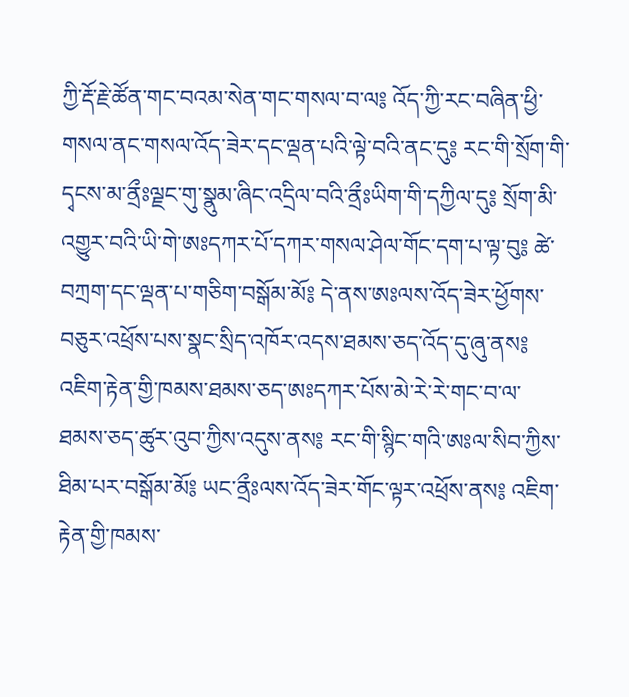ཀྱི་རྡོ་རྗེ་ཚོན་གང་བའམ་སེན་གང་གསལ་བ་ལ༔ འོད་ཀྱི་རང་བཞིན་ཕྱི་གསལ་ནང་གསལ་འོད་ཟེར་དང་ལྡན་པའི་ལྟེ་བའི་ནང་དུ༔ རང་གི་སྲོག་གི་དྭངས་མ་ནྲྀཿལྗང་གུ་སྣུམ་ཞིང་འདྲིལ་བའི་ནྲྀཿཡིག་གི་དཀྱིལ་དུ༔ སྲོག་མི་འགྱུར་བའི་ཡི་གེ་ཨཿདཀར་པོ་དཀར་གསལ་ཤེལ་གོང་དག་པ་ལྟ་བུ༔ ཚེ་བཀྲག་དང་ལྡན་པ་གཅིག་བསྒོམ་མོ༔ དེ་ནས་ཨཿལས་འོད་ཟེར་ཕྱོགས་བཅུར་འཕྲོས་པས་སྣང་སྲིད་འཁོར་འདས་ཐམས་ཅད་འོད་དུ་ཞུ་ནས༔ འཇིག་རྟེན་གྱི་ཁམས་ཐམས་ཅད་ཨཿདཀར་པོས་མེ་རེ་རེ་གང་བ་ལ་ཐམས་ཅད་ཚུར་འུབ་ཀྱིས་འདུས་ནས༔ རང་གི་སྙིང་གའི་ཨཿལ་སིབ་ཀྱིས་ཐིམ་པར་བསྒོམ་མོ༔ ཡང་ནྲྀཿལས་འོད་ཟེར་གོང་ལྟར་འཕྲོས་ནས༔ འཇིག་རྟེན་གྱི་ཁམས་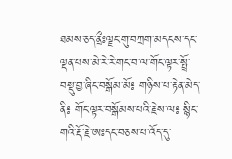ཐམས་ཅད་ནྲྀཿལྗང་གུ་བཀྲག་མདངས་དང་ལྡན་པས་མེ་རེ་རེ་གང་བ་ལ་གོང་ལྟར་སྤྲོ་བསྡུ་བྱ་ཞིང་བསྒོམ་མོ༔ གཉིས་པ་རྟེན་མེད་ནི༔ གོང་ལྟར་བསྒོམས་པའི་རྗེས་ལ༔ སྙིང་གའི་རྡོ་རྗེ་ཨཿདང་བཅས་པ་འོད་དུ་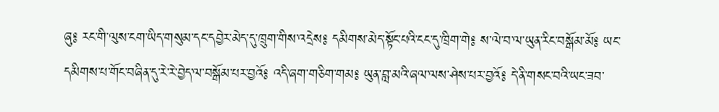ཞུ༔ རང་གི་ལུས་ངག་ཡིད་གསུམ་དང་དབྱེར་མེད་དུ་ཁྲུག་གིས་འདྲེས༔ དམིགས་མེད་སྟོང་པའི་ངང་དུ་ཁྲིག་གེ༔ ས་ལེ་བ་ལ་ཡུན་རིང་བསྒོམ་མོ༔ ཡང་དམིགས་པ་གོང་བཞིན་དུ་རེ་རེ་བྱེད་ལ་བསྒོམ་པར་བྱའོ༔ འདི་ཞག་གཅིག་གམ༔ ཡུན་བླ་མའི་ཞལ་ལས་ཤེས་པར་བྱའོ༔ དེ་ནི་གསང་བའི་ཡང་ཟབ་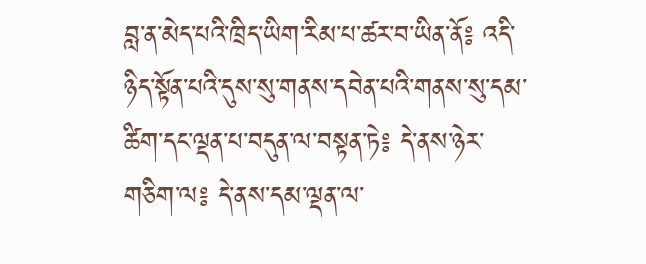བླ་ན་མེད་པའི་ཁྲིད་ཡིག་རིམ་པ་ཚར་བ་ཡིན་ནོ༔ འདི་ཉིད་སྟོན་པའི་དུས་སུ་གནས་དབེན་པའི་གནས་སུ་དམ་ཚིག་དང་ལྡན་པ་བདུན་ལ་བསྟན་ཏེ༔ དེ་ནས་ཉེར་གཅིག་ལ༔ དེ་ནས་དམ་ལྡན་ལ་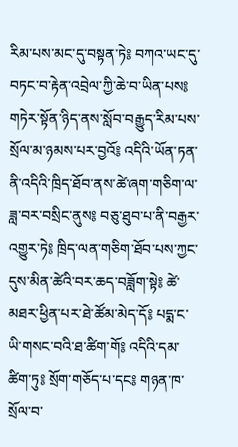རིམ་པས་མང་དུ་བསྟན་ཏེ༔ བཀའ་ཡང་དུ་བཏང་བ་རྟེན་འབྲེལ་ཀྱི་ཆེ་བ་ཡིན་པས༔ གཏེར་སྟོན་ཉིད་ནས་སློབ་བརྒྱུད་རིམ་པས་སྲོལ་མ་ཉམས་པར་བྱའོ༔ འདིའི་ཡོན་ཏན་ནི་འདིའི་ཁྲིད་ཐོབ་ནས་ཚེ་ཞག་གཅིག་ལ་ཟླ་བར་བསྲིང་ནུས༔ བཅུ་ཐུབ་པ་ནི་བརྒྱར་འགྱུར་ཏེ༔ ཁྲིད་ལན་གཅིག་ཐོབ་པས་ཀྱང་དུས་མིན་ཚེའི་བར་ཆད་བཟློག་སྟེ༔ ཚེ་མཐར་ཕྱིན་པར་ཐེ་ཚོམ་མེད་དོ༔ པདྨ་ང་ཡི་གསང་བའི་ཐ་ཚིག་གོ༔ འདིའི་དམ་ཚིག་ཏུ༔ སྲོག་གཅོད་པ་དང༔ གཉན་ཁ་སྲོལ་བ་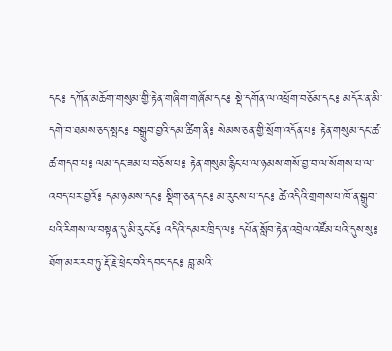དང༔ དཀོན་མཆོག་གསུམ་གྱི་རྟེན་གཞིག་གཞོམ་དང༔ སྡེ་དགོན་ལ་འཕྲོག་བཅོམ་དང༔ མདོར་ན་མི་དགེ་བ་ཐམས་ཅད་སྤང༔ བསྒྲུབ་བྱའི་དམ་ཚིག་ནི༔ སེམས་ཅན་གྱི་སྲོག་འདོན་པ༔ རྟེན་གསུམ་དང་ཚ་ཚ་གདབ་པ༔ ལམ་དང་ཟམ་པ་བཅོས་པ༔ རྟེན་གསུམ་རྙིང་པ་ལ་ཉམས་གསོ་བྱ་བ་ལ་སོགས་པ་ལ་འབད་པར་བྱའོ༔ དམ་ཉམས་དང༔ སྡིག་ཅན་དང༔ མ་རུངས་པ་དང༔ ཚེ་འདིའི་གྲགས་པ་ཁོ་ན་སྒྲུབ་པའི་རིགས་ལ་བསྟན་དུ་མི་རུང་ངོ༔ འདིའི་དམར་ཁྲིད་ལ༔ དཔོན་སློབ་རྟེན་འབྲེལ་འཛོམ་པའི་དུས་སུ༔ ཐོག་མར་རབ་ཏུ་རྡོ་རྗེ་ཕྲེང་བའི་དབང་དང༔ བླ་མའི་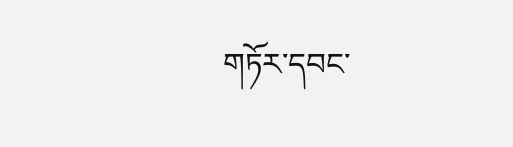གཏོར་དབང་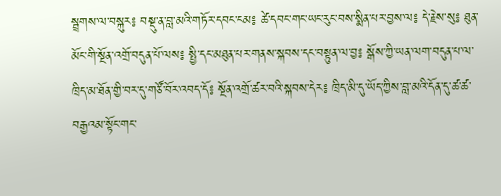སྦྲགས་ལ་བསྐུར༔ བསྡུ་ན་བླ་མའི་གཏོར་དབང་ངམ༔ ཚེ་དབང་གང་ཡང་རུང་བས་སྨིན་པར་བྱས་ལ༔ དེ་རྗེས་སུ༔ ཐུན་མོང་གི་སྔོན་འགྲོ་བདུན་པོ་ལས༔ སྤྱི་དང་མཐུན་པར་གནས་སྐབས་དང་བསྟུན་ལ་བྱ༔ སྒོས་ཀྱི་ཡན་ལག་བདུན་པ་ལ་ཁྲིད་མ་ཐོན་གྱི་བར་དུ་གཙོ་བོར་འབད་དོ༔ སྔོན་འགྲོ་ཚར་བའི་སྐབས་དེར༔ ཁྲིད་མི་དུ་ཡོད་ཀྱིས་བླ་མའི་དོན་དུ་ཚ་ཚ་བརྒྱའམ་སྟོང་གང་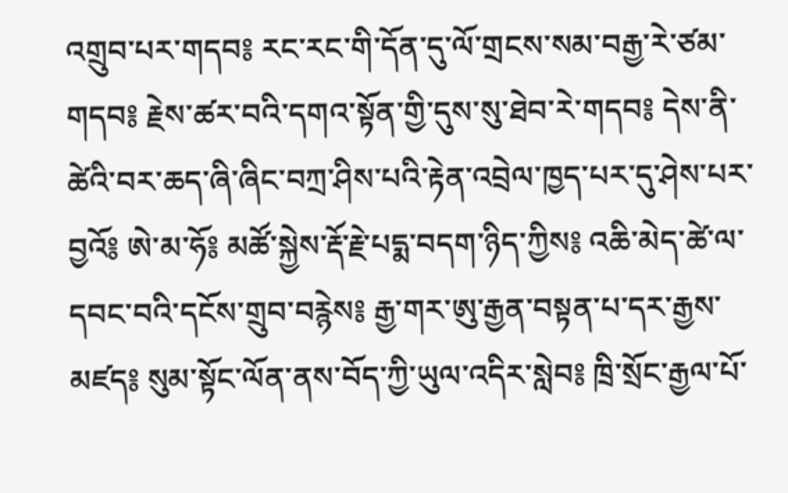འགྲུབ་པར་གདབ༔ རང་རང་གི་དོན་དུ་ལོ་གྲངས་སམ་བརྒྱ་རེ་ཙམ་གདབ༔ རྗེས་ཚར་བའི་དགའ་སྟོན་གྱི་དུས་སུ་ཐེབ་རེ་གདབ༔ དེས་ནི་ཚེའི་བར་ཆད་ཞི་ཞིང་བཀྲ་ཤིས་པའི་རྟེན་འབྲེལ་ཁྱད་པར་དུ་ཤེས་པར་བྱའོ༔ ཨེ་མ་ཧོ༔ མཚོ་སྐྱེས་རྡོ་རྗེ་པདྨ་བདག་ཉིད་ཀྱིས༔ འཆི་མེད་ཚེ་ལ་དབང་བའི་དངོས་གྲུབ་བརྙེས༔ རྒྱ་གར་ཨུ་རྒྱན་བསྟན་པ་དར་རྒྱས་མཛད༔ སུམ་སྟོང་ལོན་ནས་བོད་ཀྱི་ཡུལ་འདིར་སླེབ༔ ཁྲི་སྲོང་རྒྱལ་པོ་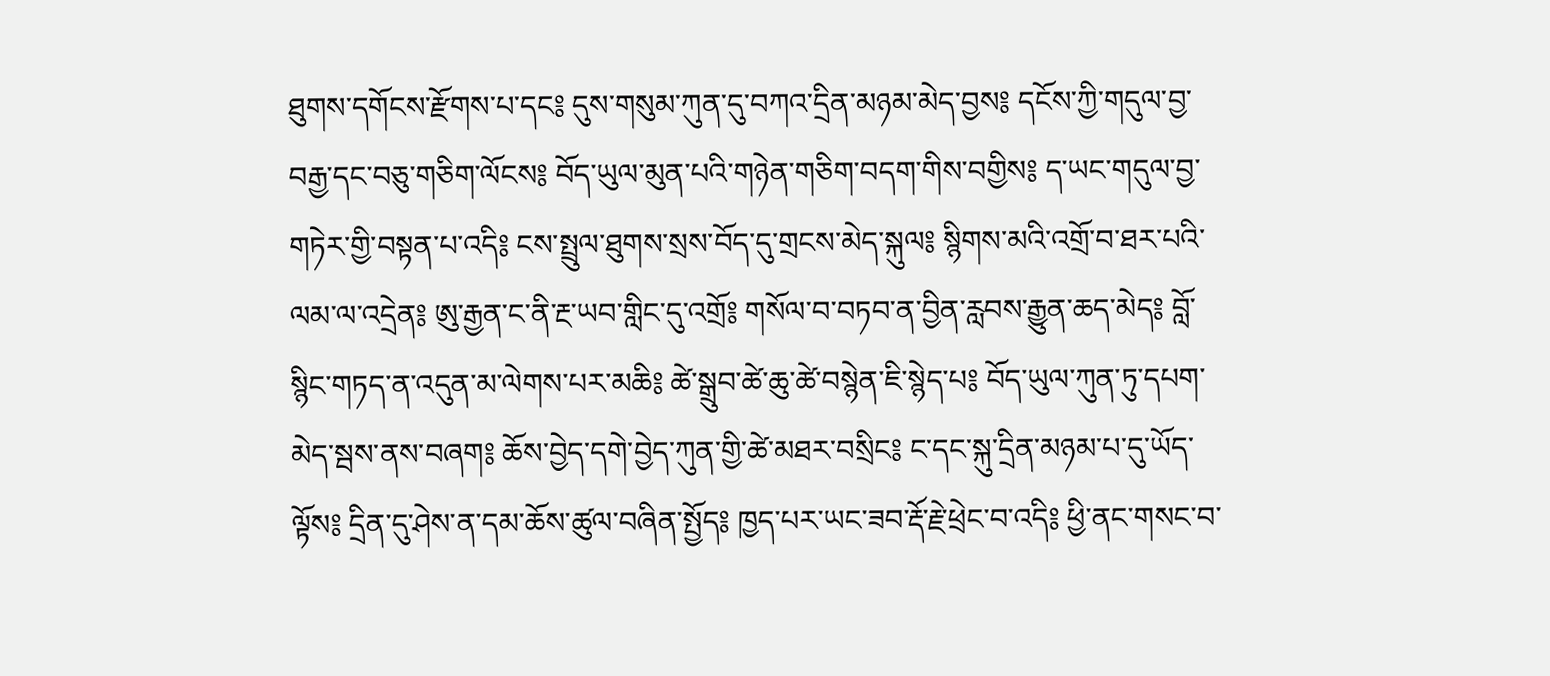ཐུགས་དགོངས་རྫོགས་པ་དང༔ དུས་གསུམ་ཀུན་དུ་བཀའ་དྲིན་མཉམ་མེད་བྱས༔ དངོས་ཀྱི་གདུལ་བྱ་བརྒྱ་དང་བཅུ་གཅིག་ལོངས༔ བོད་ཡུལ་མུན་པའི་གཉེན་གཅིག་བདག་གིས་བགྱིས༔ ད་ཡང་གདུལ་བྱ་གཏེར་གྱི་བསྟན་པ་འདི༔ ངས་སྤྲུལ་ཐུགས་སྲས་བོད་དུ་གྲངས་མེད་སྐུལ༔ སྙིགས་མའི་འགྲོ་བ་ཐར་པའི་ལམ་ལ་འདྲེན༔ ཨུ་རྒྱན་ང་ནི་རྔ་ཡབ་གླིང་དུ་འགྲོ༔ གསོལ་བ་བཏབ་ན་བྱིན་རླབས་རྒྱུན་ཆད་མེད༔ བློ་སྙིང་གཏད་ན་འདུན་མ་ལེགས་པར་མཆི༔ ཚེ་སྒྲུབ་ཚེ་ཆུ་ཚེ་བསྙེན་ཇི་སྙེད་པ༔ བོད་ཡུལ་ཀུན་ཏུ་དཔག་མེད་སྦས་ནས་བཞག༔ ཆོས་བྱེད་དགེ་བྱེད་ཀུན་གྱི་ཚེ་མཐར་བསྲིང༔ ང་དང་སྐུ་དྲིན་མཉམ་པ་དུ་ཡོད་ལྟོས༔ དྲིན་དུ་ཤེས་ན་དམ་ཆོས་ཚུལ་བཞིན་སྤྱོད༔ ཁྱད་པར་ཡང་ཟབ་རྡོ་རྗེ་ཕྲེང་བ་འདི༔ ཕྱི་ནང་གསང་བ་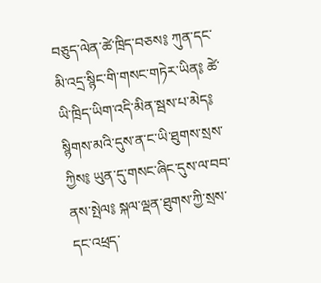བཅུད་ལེན་ཚེ་ཁྲིད་བཅས༔ ཀུན་དང་མི་འདྲ་སྙིང་གི་གསང་གཏེར་ཡིན༔ ཚེ་ཡི་ཁྲིད་ཡིག་འདི་མིན་སྦས་པ་མེད༔ སྙིགས་མའི་དུས་ན་ང་ཡི་ཐུགས་སྲས་ཀྱིས༔ ཡུན་དུ་གསང་ཞིང་དུས་ལ་བབ་ནས་སྤེལ༔ སྐལ་ལྡན་ཐུགས་ཀྱི་སྲས་དང་འཕྲད་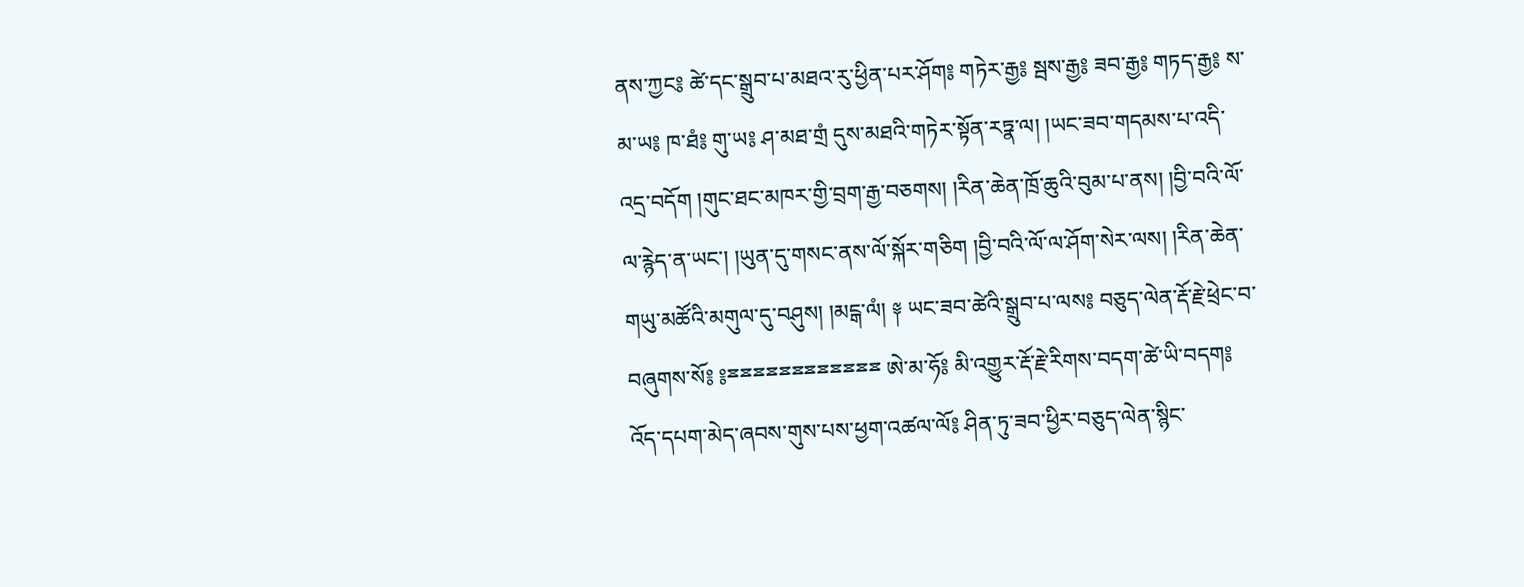ནས་ཀྱང༔ ཚེ་དང་སྒྲུབ་པ་མཐའ་རུ་ཕྱིན་པར་ཤོག༔ གཏེར་རྒྱ༔ སྦས་རྒྱ༔ ཟབ་རྒྱ༔ གཏད་རྒྱ༔ ས་མ་ཡ༔ ཁ་ཐཾ༔ གུ་ཡ༔ ཤ་མཐ་གྲཾ དུས་མཐའི་གཏེར་སྟོན་རཏྣ་ལ། །ཡང་ཟབ་གདམས་པ་འདི་འདྲ་བདོག །གུང་ཐང་མཁར་གྱི་བྲག་རྒྱ་བཅགས། །རིན་ཆེན་ཁྲོ་ཆུའི་བུམ་པ་ནས། །བྱི་བའི་ལོ་ལ་རྙེད་ན་ཡང་། །ཡུན་དུ་གསང་ནས་ལོ་སྐོར་གཅིག །བྱི་བའི་ལོ་ལ་ཤོག་སེར་ལས། །རིན་ཆེན་གཡུ་མཚོའི་མགུལ་དུ་བཤུས། །མངྒ་ལཾ། ༈ ཡང་ཟབ་ཚེའི་སྒྲུབ་པ་ལས༔ བཅུད་ལེན་རྡོ་རྗེ་ཕྲེང་བ་བཞུགས་སོ༔ ༔ྈྈྈྈྈྈྈྈྈྈྈྈ ཨེ་མ་ཧོ༔ མི་འགྱུར་རྡོ་རྗེ་རིགས་བདག་ཚེ་ཡི་བདག༔ འོད་དཔག་མེད་ཞབས་གུས་པས་ཕྱག་འཚལ་ལོ༔ ཤིན་ཏུ་ཟབ་ཕྱིར་བཅུད་ལེན་སྙིང་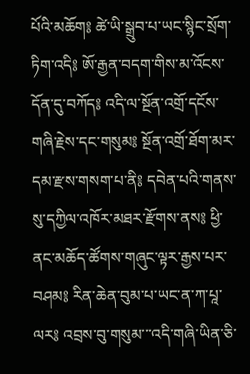པོའི་མཆོག༔ ཚེ་ཡི་སྒྲུབ་པ་ཡང་སྙིང་སྲོག་ཏིག་འདི༔ ཨོ་རྒྱན་བདག་གིས་མ་འོངས་དོན་དུ་བཀོད༔ འདི་ལ་སྔོན་འགྲོ་དངོས་གཞི་རྗེས་དང་གསུམ༔ སྔོན་འགྲོ་ཐོག་མར་དམ་རྫས་གསག་པ་ནི༔ དབེན་པའི་གནས་སུ་དཀྱིལ་འཁོར་མཐར་རྫོགས་ནས༔ ཕྱི་ནང་མཆོད་ཚོགས་གཞུང་ལྟར་རྒྱས་པར་བཤམ༔ རིན་ཆེན་བུམ་པ་ཡང་ན་ཀ་པཱ་ལར༔ འབྲས་བུ་གསུམ་་་འདི་གཞི་ཡིན་ཅི་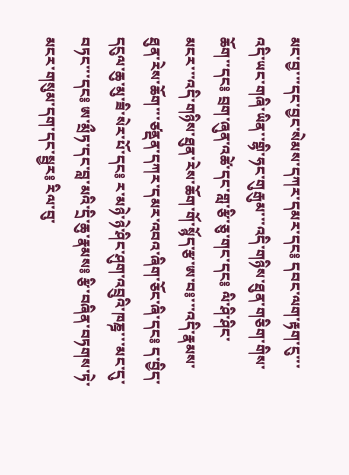མང་བྱ་་་དང་བྱང་སེམས་དཀར་དམར་དང༔ དབང་ལག་རྟག་ངུ་་་འདི་ཡང་གཞི་ཡིན་་གྷི་ཧང་གུརྒུམ་་་འདི་གཉིས་ཐུན་གཅིག་གིས་ཆོག་་དང༔ བྲག་ཞུན་འཚེ་དང་གླ་རྩི་ཅུ་གང་དང༔ ལི་ཤི་ཤིང་མངར་་་འདི་གཉིས་ཐུན་རེས་ཆོག་གོ་སྙོད་རྩ་ཨ་བ༔་་་འདི་རྣམས་ཐུན་རེས་ཆོག་་་ཙནྡན་དཀར་དམར་འབའ་ཞིག་ཅོང་ཞི་དང༔ ད་བྱིད་དངུལ་ཆུ་མུ་ཟི་སེར་པོ་དང༔ ར་མཉེ་ཉེ་ཤིང་ཤུག་འབྲུའི་ཁཎྜ་་་མང་དུ་བཏང་་་དང༔ ཨ་མྲྀཏ་དང་བླ་མའི་དྲི་ཆུ་རྣམས༔ རྩི་བཞིན་བཏགས་ཏེ་མངར་གསུམ་དག་དང་སྦྱར༔ རིལ་བུ་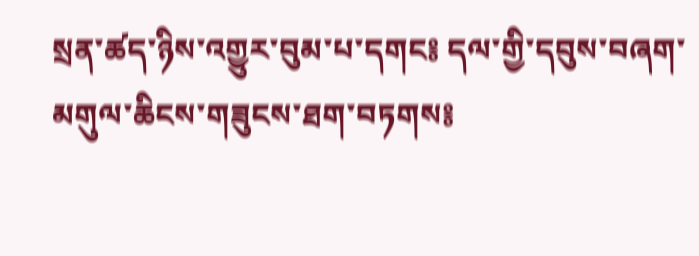སྲན་ཚད་ཉིས་འགྱུར་བུམ་པ་དགང༔ དལ་གྱི་དབུས་བཞག་མགུལ་ཆིངས་གཟུངས་ཐག་བཏགས༔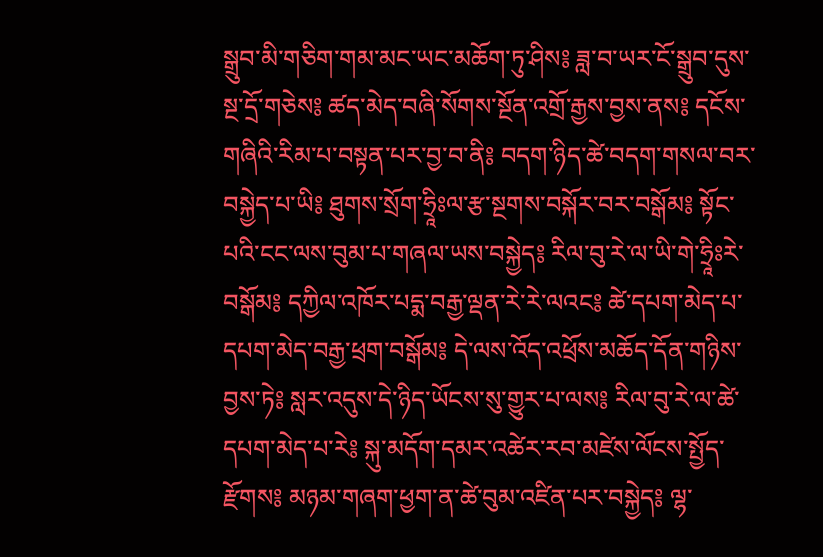སྒྲུབ་མི་གཅིག་གམ་མང་ཡང་མཆོག་ཏུ་ཤིས༔ ཟླ་བ་ཡར་ངོ་སྒྲུབ་དུས་སྔ་དྲོ་གཅེས༔ ཚད་མེད་བཞི་སོགས་སྔོན་འགྲོ་རྒྱས་བྱས་ནས༔ དངོས་གཞིའི་རིམ་པ་བསྟན་པར་བྱ་བ་ནི༔ བདག་ཉིད་ཚེ་བདག་གསལ་བར་བསྐྱེད་པ་ཡི༔ ཐུགས་སྲོག་ཧྲཱིཿལ་རྩ་སྔགས་བསྐོར་བར་བསྒོམ༔ སྟོང་པའི་ངང་ལས་བུམ་པ་གཞལ་ཡས་བསྐྱེད༔ རིལ་བུ་རེ་ལ་ཡི་གེ་ཧྲཱིཿརེ་བསྒོམ༔ དཀྱིལ་འཁོར་པདྨ་བརྒྱ་ལྡན་རེ་རེ་ལའང༔ ཚེ་དཔག་མེད་པ་དཔག་མེད་བརྒྱ་ཕྲག་བསྒོམ༔ དེ་ལས་འོད་འཕྲོས་མཆོད་དོན་གཉིས་བྱས་ཏེ༔ སླར་འདུས་དེ་ཉིད་ཡོངས་སུ་གྱུར་པ་ལས༔ རིལ་བུ་རེ་ལ་ཚེ་དཔག་མེད་པ་རེ༔ སྐུ་མདོག་དམར་འཚེར་རབ་མཛེས་ལོངས་སྤྱོད་རྫོགས༔ མཉམ་གཞག་ཕྱག་ན་ཚེ་བུམ་འཛིན་པར་བསྐྱེད༔ ལྷ་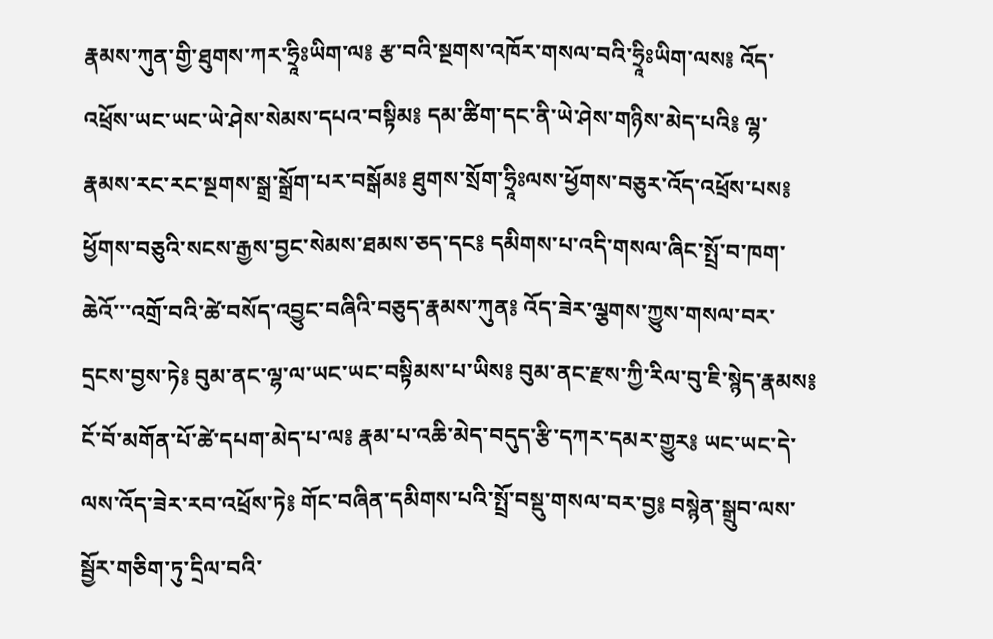རྣམས་ཀུན་གྱི་ཐུགས་ཀར་ཧྲཱིཿཡིག་ལ༔ རྩ་བའི་སྔགས་འཁོར་གསལ་བའི་ཧྲཱིཿཡིག་ལས༔ འོད་འཕྲོས་ཡང་ཡང་ཡེ་ཤེས་སེམས་དཔའ་བསྟིམ༔ དམ་ཚིག་དང་ནི་ཡེ་ཤེས་གཉིས་མེད་པའི༔ ལྷ་རྣམས་རང་རང་སྔགས་སྒྲ་སྒྲོག་པར་བསྒོམ༔ ཐུགས་སྲོག་ཧྲཱིཿལས་ཕྱོགས་བཅུར་འོད་འཕྲོས་པས༔ ཕྱོགས་བཅུའི་སངས་རྒྱས་བྱང་སེམས་ཐམས་ཅད་དང༔ དམིགས་པ་འདི་གསལ་ཞིང་སྤྲོ་བ་ཁག་ཆེའོ་་་འགྲོ་བའི་ཚེ་བསོད་འབྱུང་བཞིའི་བཅུད་རྣམས་ཀུན༔ འོད་ཟེར་ལྕགས་ཀྱུས་གསལ་བར་དྲངས་བྱས་ཏེ༔ བུམ་ནང་ལྷ་ལ་ཡང་ཡང་བསྟིམས་པ་ཡིས༔ བུམ་ནང་རྫས་ཀྱི་རིལ་བུ་ཇི་སྙེད་རྣམས༔ ངོ་བོ་མགོན་པོ་ཚེ་དཔག་མེད་པ་ལ༔ རྣམ་པ་འཆི་མེད་བདུད་རྩི་དཀར་དམར་གྱུར༔ ཡང་ཡང་དེ་ལས་འོད་ཟེར་རབ་འཕྲོས་ཏེ༔ གོང་བཞིན་དམིགས་པའི་སྤྲོ་བསྡུ་གསལ་བར་བྱ༔ བསྙེན་སྒྲུབ་ལས་སྦྱོར་གཅིག་ཏུ་དྲིལ་བའི་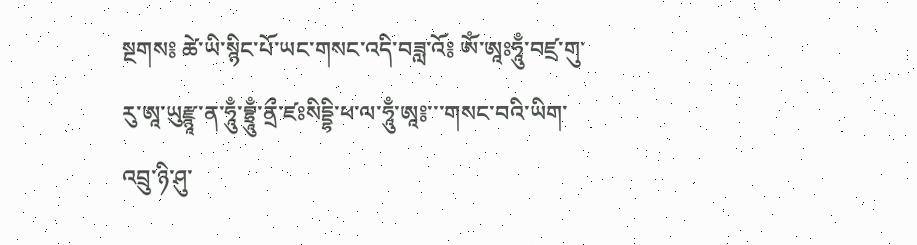སྔགས༔ ཚེ་ཡི་སྙིང་པོ་ཡང་གསང་འདི་བཟླ་འོ༔ ཨོཾ་ཨཱཿཧཱུྃ་བཛྲ་གུ་རུ་ཨཱ་ཡུརྫྙཱ་ན་ཧཱུྃ་བྷྲཱུྃ་ནྲྀ་ཛཿསིདྡྷི་ཕ་ལ་ཧཱུྃ་ཨཱ༔་་་གསང་བའི་ཡིག་འབྲུ་ཉི་ཤུ་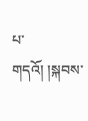པ་གདའོ། །སྐབས་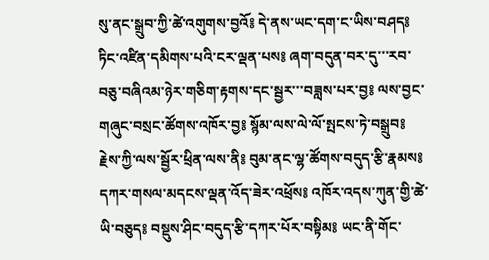སུ་ནང་སྒྲུབ་ཀྱི་ཚེ་འགུགས་བྱའོ༔ དེ་ནས་ཡང་དག་ང་ཡིས་བཤད༔ ཏིང་འཛིན་དམིགས་པའི་ངར་ལྡན་པས༔ ཞག་བདུན་བར་དུ་་་རབ་བཅུ་བཞིའམ་ཉེར་གཅིག་རྟགས་དང་སྦྱར་་་བཟླས་པར་བྱ༔ ལས་བྱང་གཞུང་བསྲང་ཚོགས་འཁོར་བྱ༔ སྙོམ་ལས་ལེ་ལོ་སྤངས་ཏེ་བསྒྲུབ༔ རྗེས་ཀྱི་ལས་སྦྱོར་ཕྲིན་ལས་ནི༔ བུམ་ནང་ལྷ་ཚོགས་བདུད་རྩི་རྣམས༔ དཀར་གསལ་མདངས་ལྡན་འོད་ཟེར་འཕྲོས༔ འཁོར་འདས་ཀུན་གྱི་ཚེ་ཡི་བཅུད༔ བསྡུས་ཤིང་བདུད་རྩི་དཀར་པོར་བསྟིམ༔ ཡང་ནི་གོང་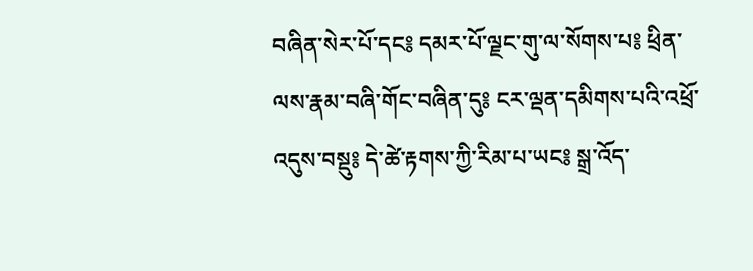བཞིན་སེར་པོ་དང༔ དམར་པོ་ལྗང་གུ་ལ་སོགས་པ༔ ཕྲིན་ལས་རྣམ་བཞི་གོང་བཞིན་དུ༔ ངར་ལྡན་དམིགས་པའི་འཕྲོ་འདུས་བསྡུ༔ དེ་ཚེ་རྟགས་ཀྱི་རིམ་པ་ཡང༔ སྒྲ་འོད་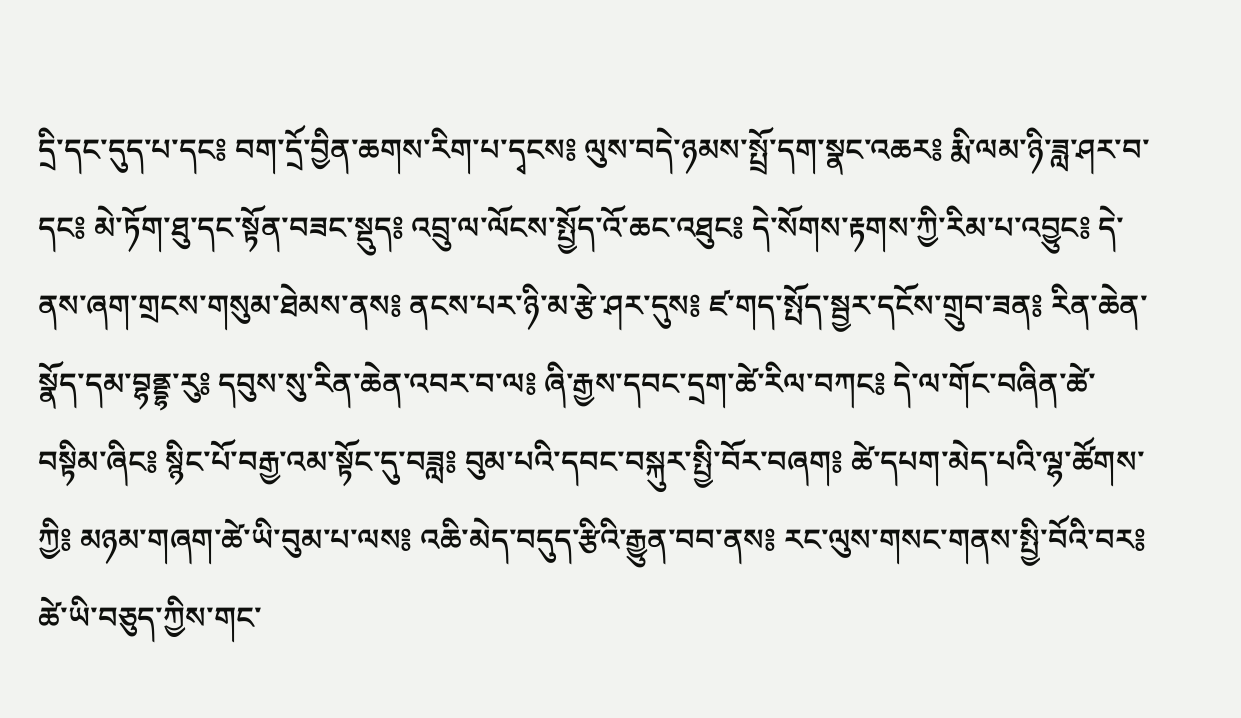དྲི་དང་དུད་པ་དང༔ བག་དྲོ་བྱིན་ཆགས་རིག་པ་དྭངས༔ ལུས་བདེ་ཉམས་སྤྲོ་དག་སྣང་འཆར༔ རྨི་ལམ་ཉི་ཟླ་ཤར་བ་དང༔ མེ་ཏོག་ཐུ་དང་སྟོན་བཟང་སྡུད༔ འབྲུ་ལ་ལོངས་སྤྱོད་འོ་ཆང་འཐུང༔ དེ་སོགས་རྟགས་ཀྱི་རིམ་པ་འབྱུང༔ དེ་ནས་ཞག་གྲངས་གསུམ་ཐེམས་ནས༔ ནངས་པར་ཉི་མ་རྩེ་ཤར་དུས༔ ཛ་གད་སྤོད་སྦྱར་དངོས་གྲུབ་ཟན༔ རིན་ཆེན་སྣོད་དམ་བྷནྡྷ་རུ༔ དབུས་སུ་རིན་ཆེན་འབར་བ་ལ༔ ཞི་རྒྱས་དབང་དྲག་ཚེ་རིལ་བཀང༔ དེ་ལ་གོང་བཞིན་ཚེ་བསྟིམ་ཞིང༔ སྙིང་པོ་བརྒྱ་འམ་སྟོང་དུ་བཟླ༔ བུམ་པའི་དབང་བསྐུར་སྤྱི་བོར་བཞག༔ ཚེ་དཔག་མེད་པའི་ལྷ་ཚོགས་ཀྱི༔ མཉམ་གཞག་ཚེ་ཡི་བུམ་པ་ལས༔ འཆི་མེད་བདུད་རྩིའི་རྒྱུན་བབ་ནས༔ རང་ལུས་གསང་གནས་སྤྱི་བོའི་བར༔ ཚེ་ཡི་བཅུད་ཀྱིས་གང་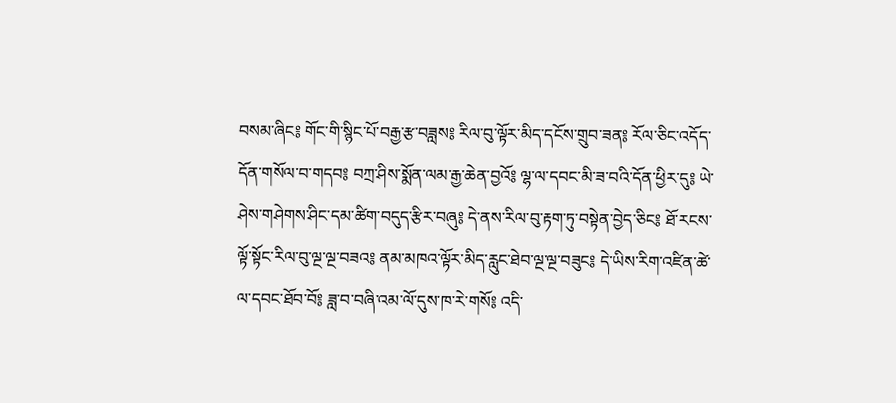བསམ་ཞིང༔ གོང་གི་སྙིང་པོ་བརྒྱ་རྩ་བཟླས༔ རིལ་བུ་ལྟོར་མིད་དངོས་གྲུབ་ཟན༔ རོལ་ཅིང་འདོད་དོན་གསོལ་བ་གདབ༔ བཀྲ་ཤིས་སྨོན་ལམ་རྒྱ་ཆེན་བྱའོ༔ ལྷ་ལ་དབང་མི་ཟ་བའི་དོན་ཕྱིར་དུ༔ ཡེ་ཤེས་གཤེགས་ཤིང་དམ་ཚིག་བདུད་རྩིར་བཞུ༔ དེ་ནས་རིལ་བུ་རྟག་ཏུ་བསྟེན་བྱེད་ཅིང༔ ཐོ་རངས་ལྟོ་སྟོང་རིལ་བུ་ལྔ་ལྔ་བཟའ༔ ནམ་མཁའ་ལྟོར་མིད་རླུང་ཐེབ་ལྔ་ལྔ་བཟུང༔ དེ་ཡིས་རིག་འཛིན་ཚེ་ལ་དབང་ཐོབ་བོ༔ ཟླ་བ་བཞི་འམ་ལོ་དུས་ཁ་རེ་གསོ༔ འདི་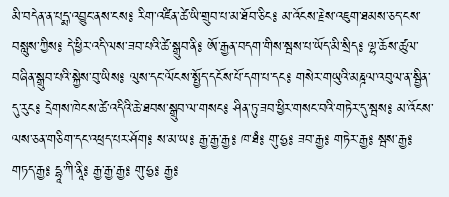མི་བདེན་ན་པདྨ་འབྱུང་ནས་ངས༔ རིག་འཛིན་ཚེ་ཡི་གྲུབ་པ་མ་ཐོབ་ཅིང༔ མ་འོངས་རྗེས་འཇུག་ཐམས་ཅད་ངས་བསླུས་ཀྱིས༔ དེ་ཕྱིར་འདི་ལས་ཟབ་པའི་ཚེ་སྒྲུབ་ནི༔ ཨོ་རྒྱན་བདག་གིས་སྦས་པ་ཡོད་མི་སྲིད༔ ལྷ་ཆོས་ཚུལ་བཞིན་སྒྲུབ་པའི་སྐྱེས་བུ་ཡིས༔ ལུས་དང་ལོངས་སྤྱོད་དངོས་པོ་དག་པ་དང༔ གསེར་གཡུའི་མཎྜལ་འབུལ་ན་སྦྱིན་དུ་རུང༔ དྲེགས་ཁེངས་ཚེ་འདིའི་ཆེ་ཐབས་སྒྲུབ་ལ་གསང༔ ཤིན་ཏུ་ཟབ་ཕྱིར་གསང་བའི་གཏེར་དུ་སྦས༔ མ་འོངས་ལས་ཅན་གཅིག་དང་འཕྲད་པར་ཤོག༔ ས་མ་ཡ༔ རྒྱ་རྒྱ་རྒྱ༔ ཁ་ཐཾ༔ གུ་ཧྱ༔ ཟབ་རྒྱ༔ གཏེར་རྒྱ༔ སྦས་རྒྱ༔ གཏད་རྒྱ༔ དྷཱ་ཀི་ནཱི༔ རྒྱ་རྒྱ་རྒྱ༔ གུ་ཧྱ༔ རྒྱ༔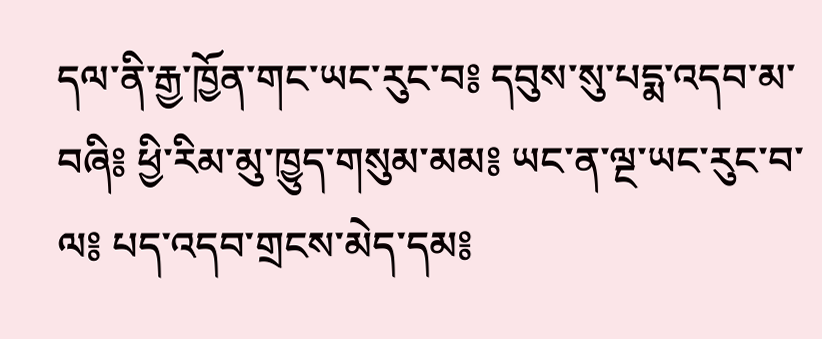དལ་ནི་རྒྱ་ཁྱོན་གང་ཡང་རུང་བ༔ དབུས་སུ་པདྨ་འདབ་མ་བཞི༔ ཕྱི་རིམ་མུ་ཁྱུད་གསུམ་མམ༔ ཡང་ན་ལྔ་ཡང་རུང་བ་ལ༔ པད་འདབ་གྲངས་མེད་དམ༔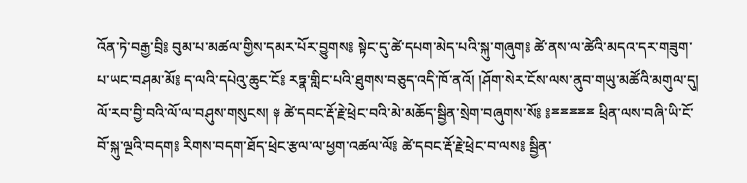འོན་ཏེ་བརྒྱ་བྲི༔ བུམ་པ་མཚལ་གྱིས་དམར་པོར་བྱུགས༔ སྟེང་དུ་ཚེ་དཔག་མེད་པའི་སྐུ་གཞུག༔ ཚེ་ནས་ལ་ཚེའི་མདའ་དར་གཟུག་པ་ཡང་བཤམ་མོ༔ ད་ལའི་དཔེའུ་ཆུང་ངོ༔ རཏྣ་གླིང་པའི་ཐུགས་བཅུད་འདི་ཁོ་ནའོ། །ཤོག་སེར་ངོས་ལས་ནུབ་གཡུ་མཚོའི་མགུལ་དུ། ལོ་རབ་བྱི་བའི་ལོ་ལ་བཤུས་གསུངས། ༈ ཚེ་དབང་རྡོ་རྗེ་ཕྲེང་བའི་མེ་མཆོད་སྦྱིན་སྲེག་བཞུགས་སོ༔ ༔ྈྈྈྈྈ ཕྲིན་ལས་བཞི་ཡི་ངོ་བོ་སྐུ་ལྔའི་བདག༔ རིགས་བདག་ཐོད་ཕྲེང་རྩལ་ལ་ཕྱག་འཚལ་ལོ༔ ཚེ་དབང་རྡོ་རྗེ་ཕྲེང་བ་ལས༔ སྦྱིན་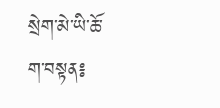སྲེག་མེ་ཡི་ཆོ་ག་བསྟན༔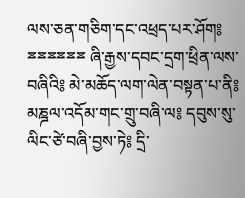ལས་ཅན་གཅིག་དང་འཕྲད་པར་ཤོག༔ ྈྈྈྈྈྈ ཞི་རྒྱས་དབང་དྲག་ཕྲིན་ལས་བཞིའི༔ མེ་མཆོད་ལག་ལེན་བསྟན་པ་ནི༔ མཎྜལ་འདོམ་གང་གྲུ་བཞི་ལ༔ དབུས་སུ་ལིང་ཙེ་བཞི་བྱས་ཏེ༔ དྲི་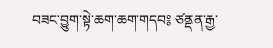བཟང་བྱུག་སྟེ་ཆག་ཆག་གདབ༔ ཙནྡན་རྒྱ་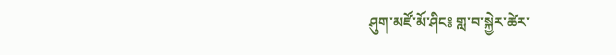ཤུག་མཛོ་མོ་ཤིང༔ གླ་བ་སྐྱེར་ཚེར་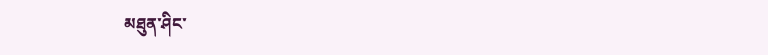མཐུན་ཤིང་